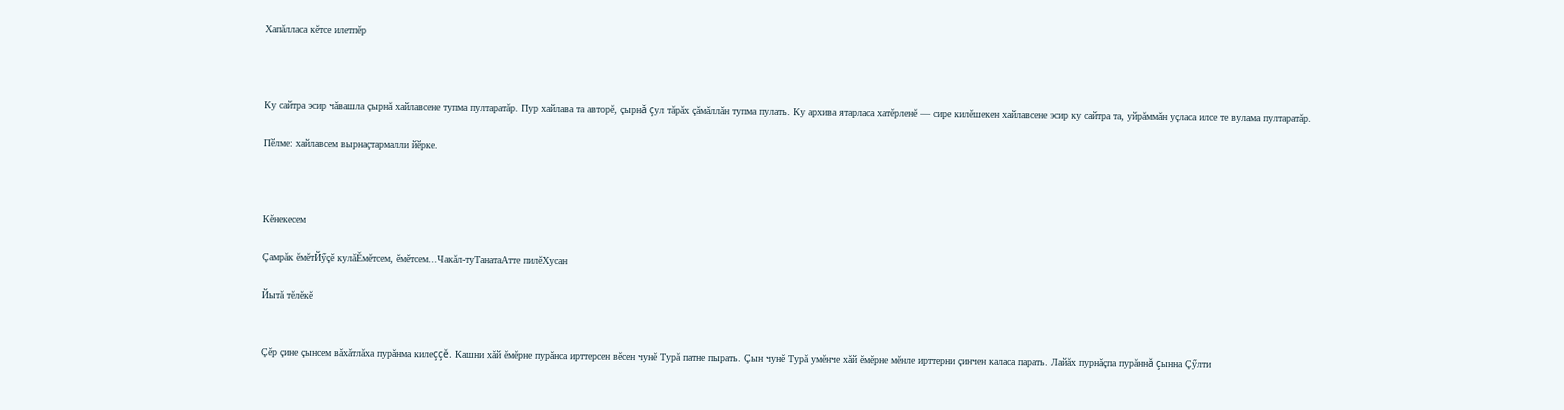Хапăлласа кĕтсе илетпĕр



Ку сайтра эсир чăвашла çырнă хайлавсене тупма пултаратăр. Пур хайлава та авторĕ, çырнă çул тăрăх çăмăллăн тупма пулать. Ку архива ятарласа хатĕрленĕ — сире килĕшекен хайлавсене эсир ку сайтра та, уйрăммăн уçласа илсе те вулама пултаратăр.

Пӗлме: хайлавсем вырнаҫтармалли йӗрке.



Кĕнекесем

Çамрăк ĕмĕтЙӳçĕ кулăĔмĕтсем, ĕмĕтсем...Чакăл-туТанатаАтте пилĕХусан

Йытă тĕлĕкĕ


Çĕр çине çынсем вăхăтлăха пурăнма килеççĕ. Кашни хăй ĕмĕрне пурăнса ирттерсен вĕсен чунĕ Турă патне пырать. Çын чунĕ Турă умĕнче хăй ĕмĕрне мĕнле ирттерни çинчен каласа парать. Лайăх пурнăçпа пурăннă çынна Çӳлти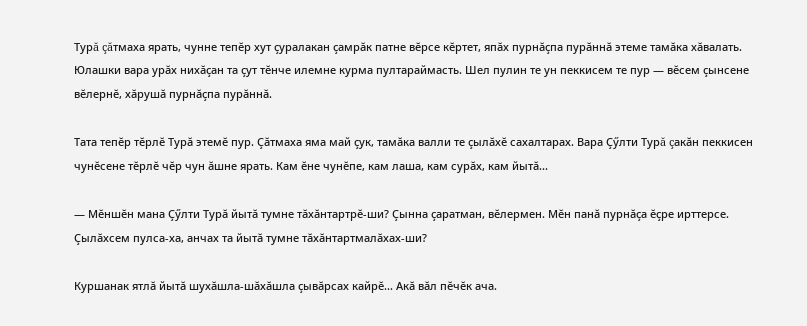Турă çăтмаха ярать, чунне тепĕр хут çуралакан çамрăк патне вĕрсе кĕртет, япăх пурнăçпа пурăннă этеме тамăка хăвалать. Юлашки вара урăх нихăçан та çут тĕнче илемне курма пултараймасть. Шел пулин те ун пеккисем те пур — вĕсем çынсене вĕлернĕ, хăрушă пурнăçпа пурăннă.

Тата тепĕр тĕрлĕ Турă этемĕ пур. Çăтмаха яма май çук, тамăка валли те çылăхĕ сахалтарах. Вара Çӳлти Турă çакăн пеккисен чунĕсене тĕрлĕ чĕр чун ăшне ярать. Кам ĕне чунĕпе, кам лаша, кам сурăх, кам йытă...

— Мĕншĕн мана Çӳлти Турă йытă тумне тăхăнтартрĕ-ши? Çынна çаратман, вĕлермен. Мĕн панă пурнăçа ĕçре ирттерсе. Çылăхсем пулса-ха, анчах та йытă тумне тăхăнтартмалăхах-ши?

Куршанак ятлă йытă шухăшла-шăхăшла çывăрсах кайрĕ... Акă вăл пĕчĕк ача.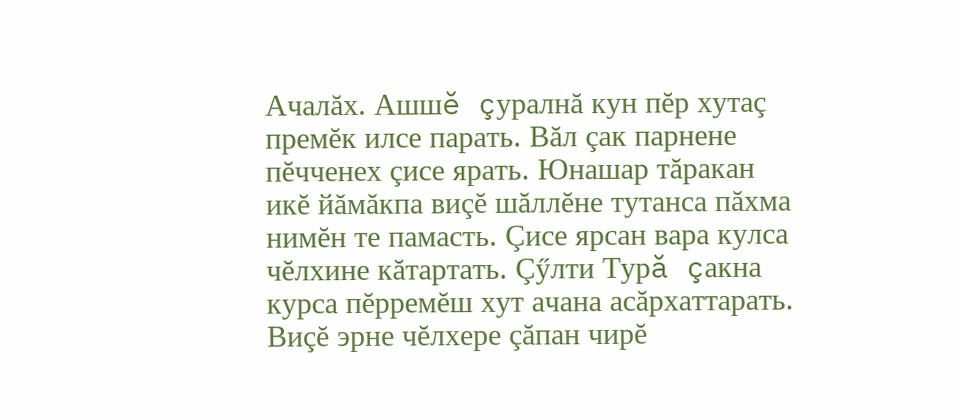Ачалăх. Ашшĕ çуралнă кун пĕр хутаç премĕк илсе парать. Вăл çак парнене пĕчченех çисе ярать. Юнашар тăракан икĕ йăмăкпа виçĕ шăллĕне тутанса пăхма нимĕн те памасть. Çисе ярсан вара кулса чĕлхине кăтартать. Çӳлти Турă çакна курса пĕрремĕш хут ачана асăрхаттарать. Виçĕ эрне чĕлхере çăпан чирĕ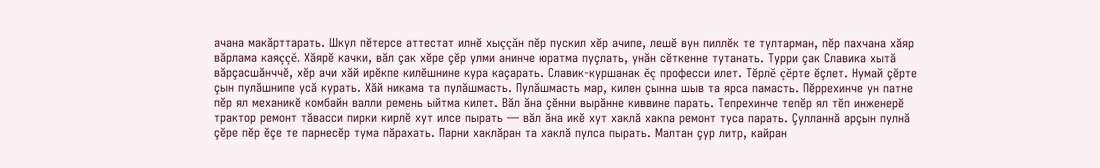ачана макăрттарать. Шкул пĕтерсе аттестат илнĕ хыççăн пĕр пускил хĕр ачипе, лешĕ вун пиллĕк те тултарман, пĕр пахчана хăяр вăрлама каяççĕ. Хăярĕ качки, вăл çак хĕре çĕр улми анинче юратма пуçлать, унăн сĕткенне тутанать. Турри çак Славика хытă вăрçасшăнччĕ, хĕр ачи хăй ирĕкпе килĕшнине кура каçарать. Славик-куршанак ĕç професси илет. Тĕрлĕ çĕрте ĕçлет. Нумай çĕрте çын пулăшнипе усă курать. Хăй никама та пулăшмасть. Пулăшмасть мар, килен çынна шыв та ярса памасть. Пĕррехинче ун патне пĕр ял механикĕ комбайн валли ремень ыйтма килет. Вăл ăна çĕнни вырăнне киввине парать. Тепрехинче тепĕр ял тĕп инженерĕ трактор ремонт тăвасси пирки кирлĕ хут илсе пырать — вăл ăна икĕ хут хаклă хакпа ремонт туса парать. Çулланнă арçын пулнă çĕре пĕр ĕçе те парнесĕр тума пăрахать. Парни хаклăран та хаклă пулса пырать. Малтан çур литр, кайран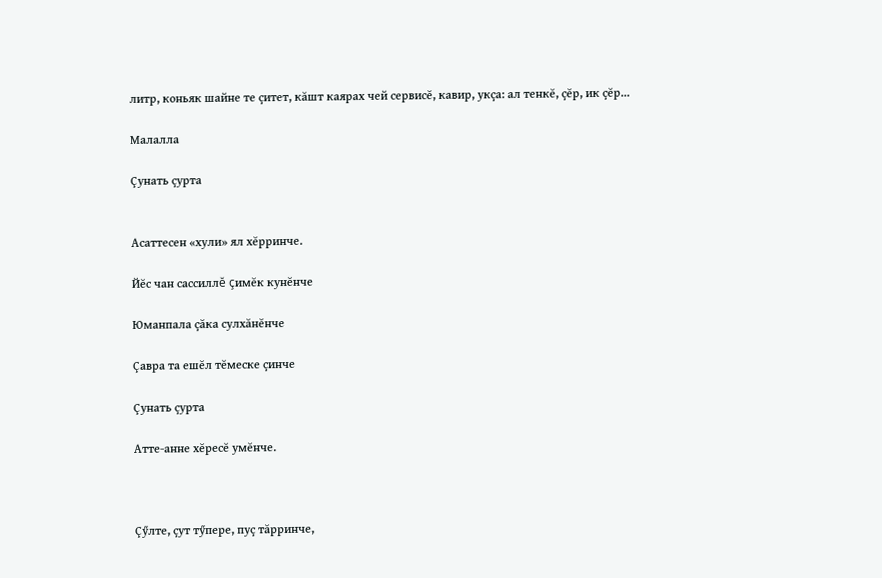литр, коньяк шайне те çитет, кăшт каярах чей сервисĕ, кавир, укçа: ал тенкĕ, çĕр, ик çĕр...

Малалла

Çунать çурта


Асаттесен «хули» ял хĕрринче.

Йĕс чан сассиллĕ çимĕк кунĕнче

Юманпала çăка сулхăнĕнче

Çавра та ешĕл тĕмеске çинче

Çунать çурта

Атте-анне хĕресĕ умĕнче.



Çӳлте, çут тӳпере, пуç тăрринче,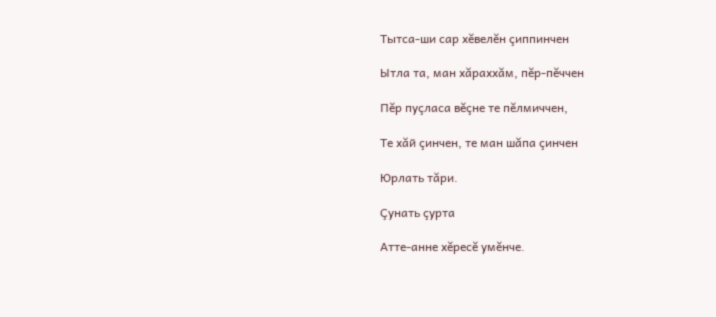Тытса-ши сар хĕвелĕн çиппинчен

Ытла та, ман хăраххăм, пĕр-пĕччен

Пĕр пуçласа вĕçне те пĕлмиччен,

Те хăй çинчен, те ман шăпа çинчен

Юрлать тăри.

Çунать çурта

Атте-анне хĕресĕ умĕнче.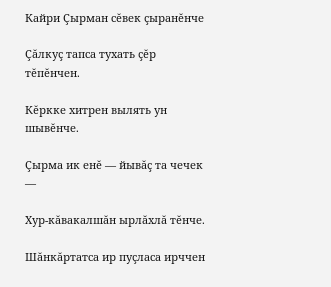Кайри Çырман сĕвек çыранĕнче

Çăлкуç тапса тухать çĕр тĕпĕнчен.

Кĕркке хитрен вылять ун шывĕнче.

Çырма ик енĕ — йывăç та чечек —

Хур-кăвакалшăн ырлăхлă тĕнче.

Шăнкăртатса ир пуçласа ирччен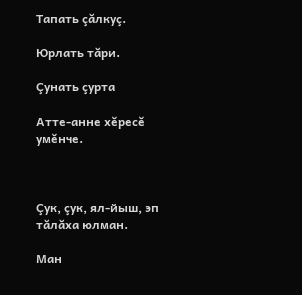Тапать çăлкуç.

Юрлать тăри.

Çунать çурта

Атте-анне хĕресĕ умĕнче.



Çук, çук, ял-йыш, эп тăлăха юлман.

Ман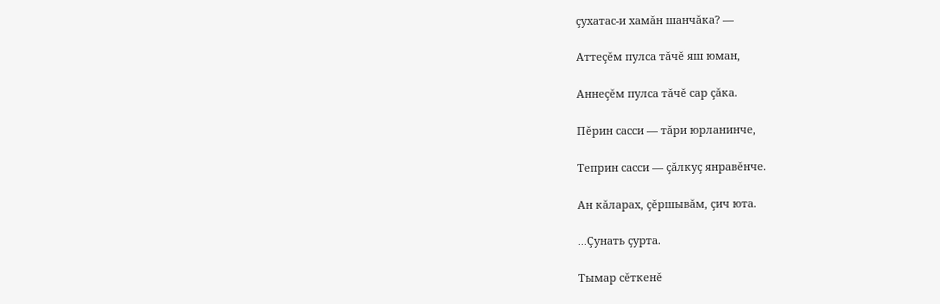çухатас-и хамăн шанчăка? —

Аттеçĕм пулса тăчĕ яш юман,

Аннеçĕм пулса тăчĕ сар çăка.

Пĕрин сасси — тăри юрланинче,

Теприн сасси — çăлкуç янравĕнче.

Ан кăларах, çĕршывăм, çич юта.

...Çунать çурта.

Тымар сĕткенĕ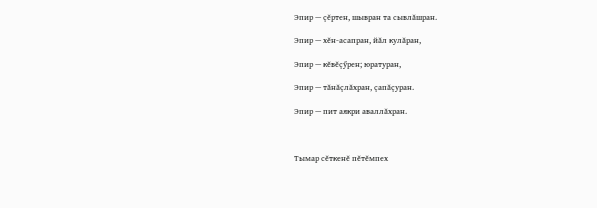Эпир — çĕртен, шывран та сывлăшран.

Эпир — хĕн-асапран, йăл кулăран,

Эпир — кĕвĕçӳрен; юратуран,

Эпир — тăнăçлăхран, çапăçуран.

Эпир — пит аякри аваллăхран.



Тымар сĕткенĕ пĕтĕмпех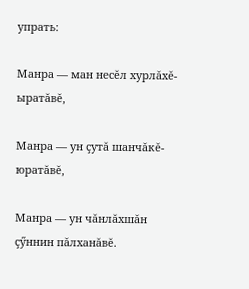упрать:

Манра — ман несĕл хурлăхĕ-ыратăвĕ,

Манра — ун çутă шанчăкĕ-юратăвĕ,

Манра — ун чăнлăхшăн çӳннин пăлханăвĕ.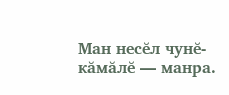Ман несĕл чунĕ-кăмăлĕ — манра.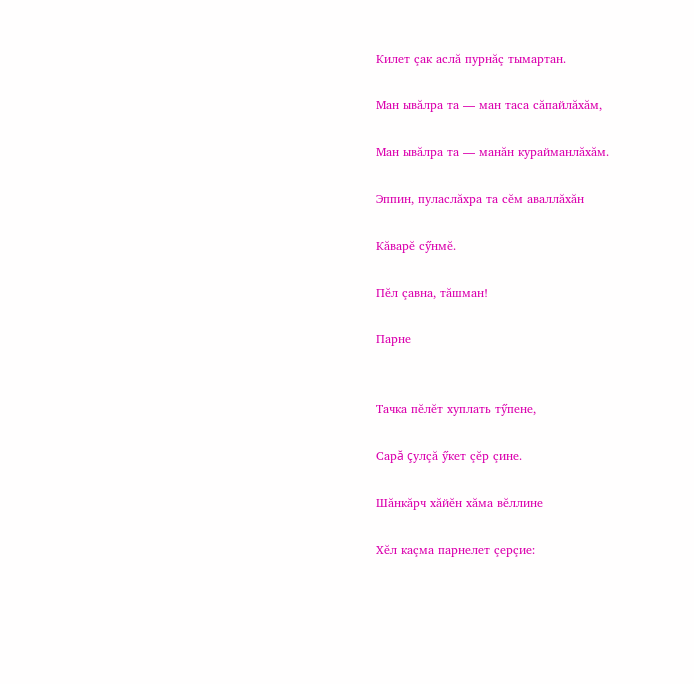Килет çак аслă пурнăç тымартан.

Ман ывăлра та — ман таса сăпайлăхăм,

Ман ывăлра та — манăн курайманлăхăм.

Эппин, пуласлăхра та сĕм аваллăхăн

Кăварĕ сӳнмĕ.

Пĕл çавна, тăшман!

Парне


Тачка пĕлĕт хуплать тӳпене,

Сарă çулçă ӳкет çĕр çине.

Шăнкăрч хăйĕн хăма вĕллине

Хĕл каçма парнелет çерçие: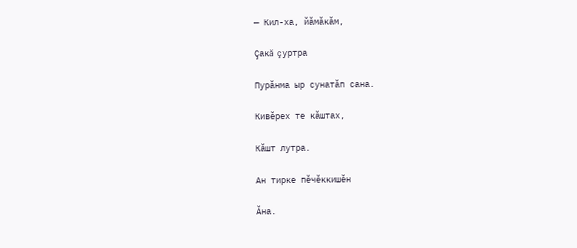— Кил-ха, йăмăкăм,

Çакă çуртра

Пурăнма ыр сунатăп сана.

Кивĕрех те кăштах,

Кăшт лутра.

Ан тирке пĕчĕккишĕн

Ăна.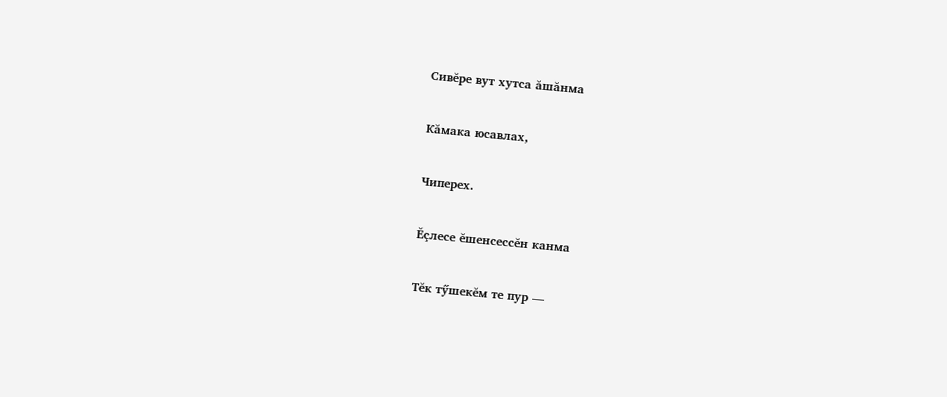Сивĕре вут хутса ăшăнма

Кăмака юсавлах,

Чиперех.

Ĕçлесе ĕшенсессĕн канма

Тĕк тӳшекĕм те пур —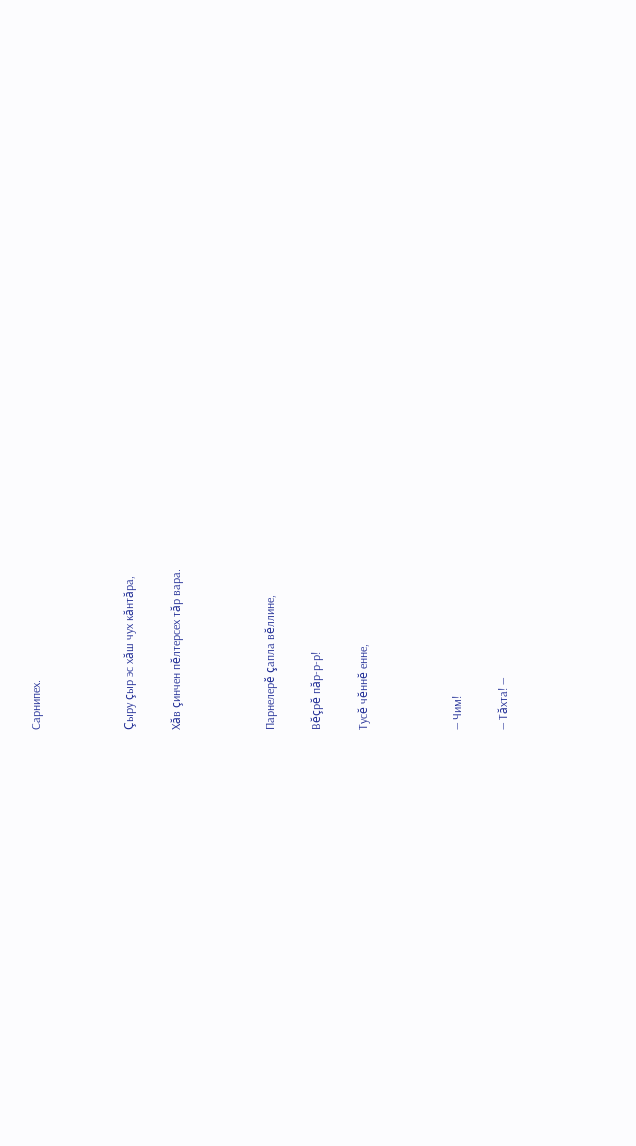Сарнипех.



Çыру çыр эс хăш чух кăнтăра,

Хăв çинчен пĕлтерсех тăр вара.



Парнелерĕ çапла вĕллине,

Вĕçрĕ пăр-р-р!

Тусĕ чĕннĕ енне,



— Чим!

— Тăхта! —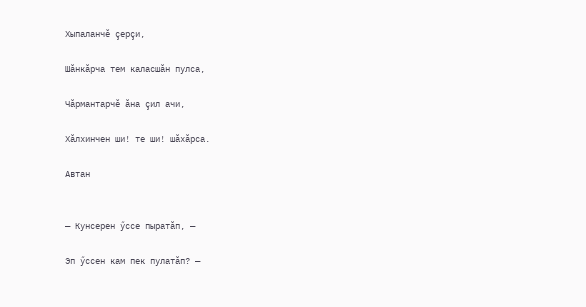Хыпаланчĕ çерçи,

Шăнкăрча тем каласшăн пулса,

Чăрмантарчĕ ăна çил ачи,

Хăлхинчен ши! те ши! шăхăрса.

Автан


— Кунсерен ӳссе пыратăп, —

Эп ӳссен кам пек пулатăп? —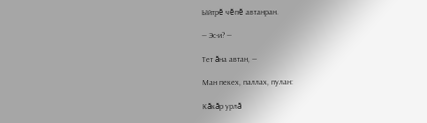Ыйтрĕ чĕпĕ автанран.

— Эс-и? —

Тет ăна автан, —

Ман пекех, паллах, пулан:

Кăкăр урлă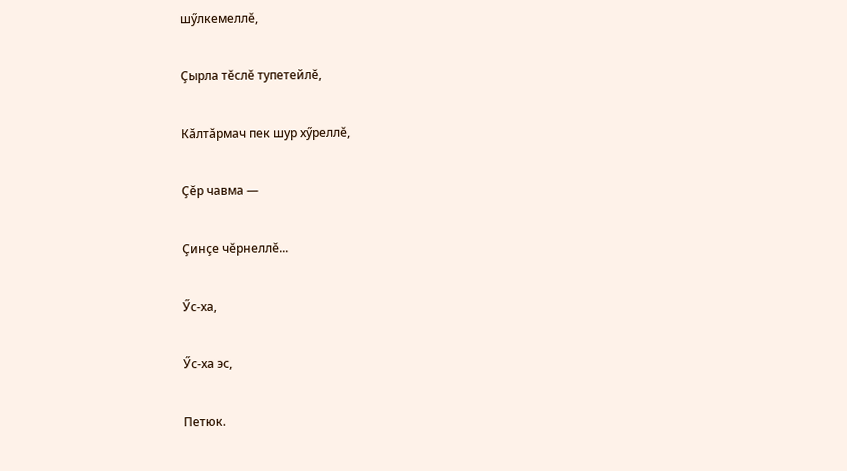шӳлкемеллĕ,

Çырла тĕслĕ тупетейлĕ,

Кăлтăрмач пек шур хӳреллĕ,

Çĕр чавма —

Çинçе чĕрнеллĕ...

Ӳс-ха,

Ӳс-ха эс,

Петюк.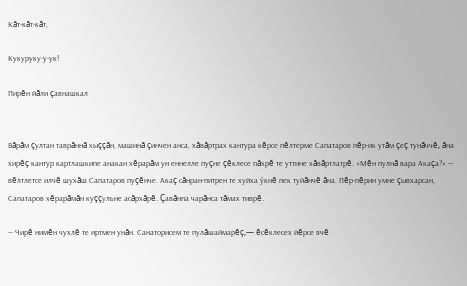Кăт-кăт-кăт,

Кукуруку-у-ук!

Пирĕн йăли çавнашкал


Вăрăм çултан таврăннă хыççăн, машинă çинчен анса, хăвăртрах кантура кĕрсе пĕлтерме Сапатаров пĕр-ик утăм çеç тунăччĕ, ăна хирĕç кантур картлашкипе анакан хĕрарăм ун еннелле пуçне çĕклесе пăхрĕ те уттине хăвăртлатрĕ. «Мĕн пулнă вара Акаçа?» — вĕлтлетсе илчĕ шухăш Сапатаров пуçĕнче. Акаç сăнран-питрен те хуйха ӳкнĕ пек туйăнчĕ ăна. Пĕр-пĕрин умне çывхарсан, Сапатаров хĕрарăмăн куççульне асăрхăрĕ. Çавăнпа чарăнса тăмах тиврĕ.

— Чирĕ нимĕн чухлĕ те иртмен унăн. Санаторисем те пулăшаймарĕç,— ĕсĕклесех йĕрсе ячĕ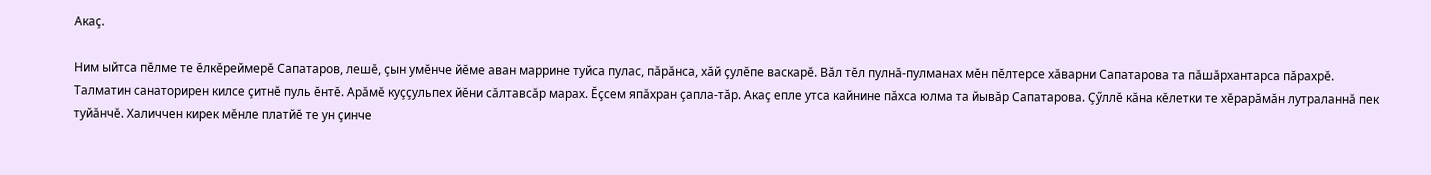Акаç.

Ним ыйтса пĕлме те ĕлкĕреймерĕ Сапатаров, лешĕ, çын умĕнче йĕме аван маррине туйса пулас, пăрăнса, хăй çулĕпе васкарĕ. Вăл тĕл пулнă-пулманах мĕн пĕлтерсе хăварни Сапатарова та пăшăрхантарса пăрахрĕ. Талматин санаторирен килсе çитнĕ пуль ĕнтĕ. Арăмĕ куççульпех йĕни сăлтавсăр марах. Ĕçсем япăхран çапла-тăр. Акаç епле утса кайнине пăхса юлма та йывăр Сапатарова. Çӳллĕ кăна кĕлетки те хĕрарăмăн лутраланнă пек туйăнчĕ. Халиччен кирек мĕнле платйĕ те ун çинче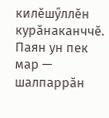килĕшӳллĕн курăнаканччĕ. Паян ун пек мар — шалпаррăн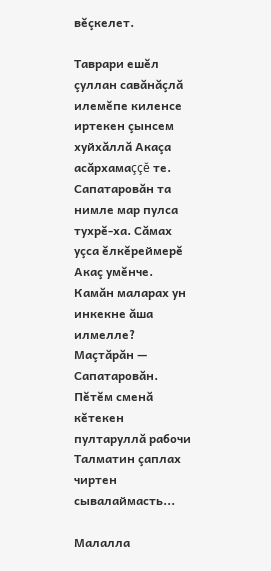вĕçкелет.

Таврари ешĕл çуллан савăнăçлă илемĕпе киленсе иртекен çынсем хуйхăллă Акаçа асăрхамаççĕ те. Сапатаровăн та нимле мар пулса тухрĕ-ха. Сăмах уçса ĕлкĕреймерĕ Акаç умĕнче. Камăн маларах ун инкекне ăша илмелле? Маçтăрăн — Сапатаровăн. Пĕтĕм сменă кĕтекен пултаруллă рабочи Талматин çаплах чиртен сывалаймасть...

Малалла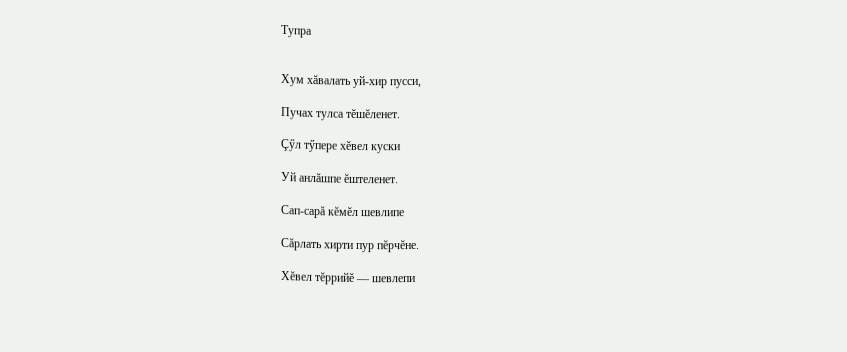Тупра


Хум хăвалать уй-хир пусси,

Пучах тулса тĕшĕленет.

Çӳл тӳпере хĕвел куски

Уй анлăшпе ĕштеленет.

Сап-сарă кĕмĕл шевлипе

Сăрлать хирти пур пĕрчĕне.

Хĕвел тĕррийĕ — шевлепи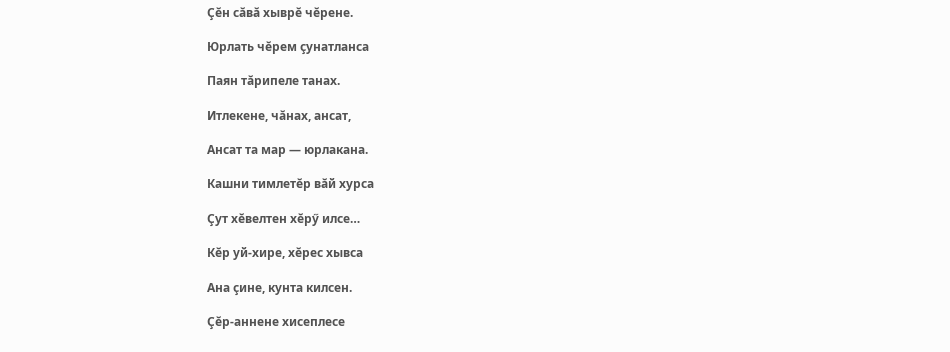Çĕн сăвă хыврĕ чĕрене.

Юрлать чĕрем çунатланса

Паян тăрипеле танах.

Итлекене, чăнах, ансат,

Ансат та мар — юрлакана.

Кашни тимлетĕр вăй хурса

Çут хĕвелтен хĕрӳ илсе…

Кĕр уй-хире, хĕрес хывса

Ана çине, кунта килсен.

Çĕр-аннене хисеплесе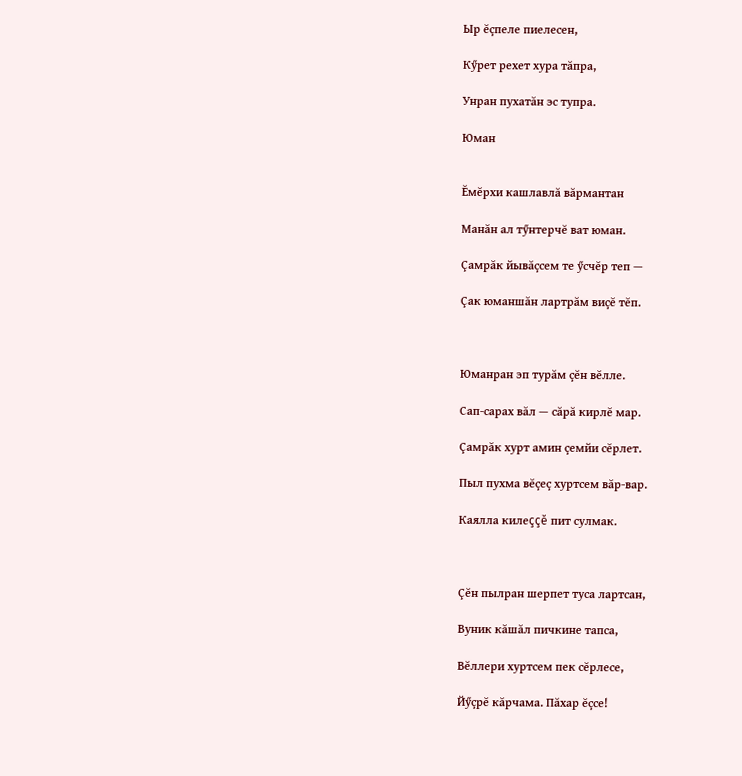Ыр ĕçпеле пиелесен,

Кӳрет рехет хура тăпра,

Унран пухатăн эс тупра.

Юман


Ĕмĕрхи кашлавлă вăрмантан

Манăн ал тӳнтерчĕ ват юман.

Çамрăк йывăçсем те ӳсчĕр теп —

Çак юманшăн лартрăм виçĕ тĕп.



Юманран эп турăм çĕн вĕлле.

Сап-сарах вăл — сăрă кирлĕ мар.

Çамрăк хурт амин çемйи сĕрлет.

Пыл пухма вĕçеç хуртсем вăр-вар.

Каялла килеççĕ пит сулмак.



Çĕн пылран шерпет туса лартсан,

Вуник кăшăл пичкине тапса,

Вĕллери хуртсем пек сĕрлесе,

Йӳçрĕ кăрчама. Пăхар ĕçсе!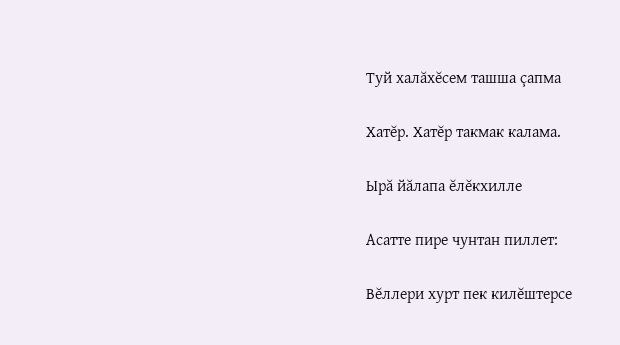Туй халăхĕсем ташша çапма

Хатĕр. Хатĕр такмак калама.

Ырă йăлапа ĕлĕкхилле

Асатте пире чунтан пиллет:

Вĕллери хурт пек килĕштерсе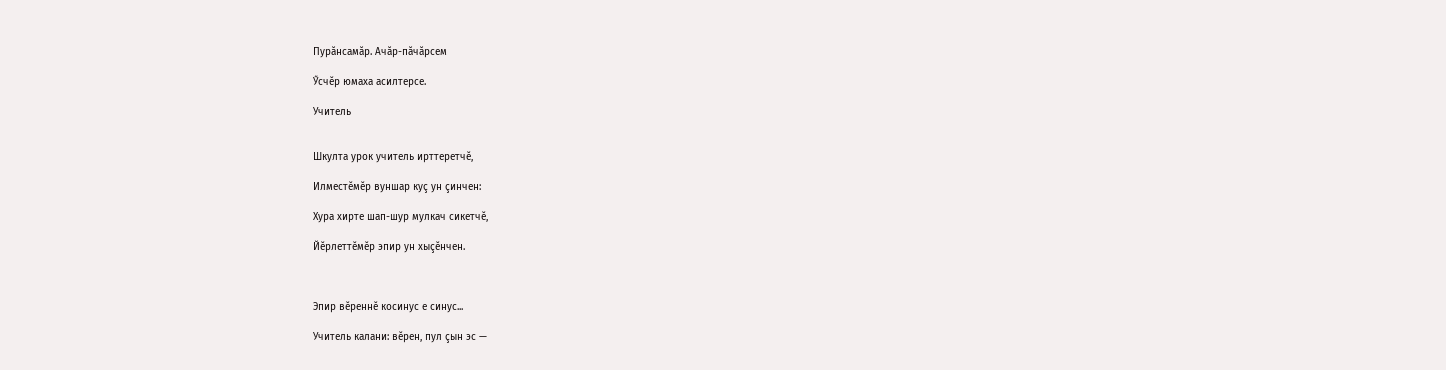Пурăнсамăр. Ачăр-пăчăрсем

Ӳсчĕр юмаха асилтерсе.

Учитель


Шкулта урок учитель ирттеретчĕ,

Илместĕмĕр вуншар куç ун çинчен:

Хура хирте шап-шур мулкач сикетчĕ,

Йĕрлеттĕмĕр эпир ун хыçĕнчен.



Эпир вĕреннĕ косинус е синус...

Учитель калани: вĕрен, пул çын эс —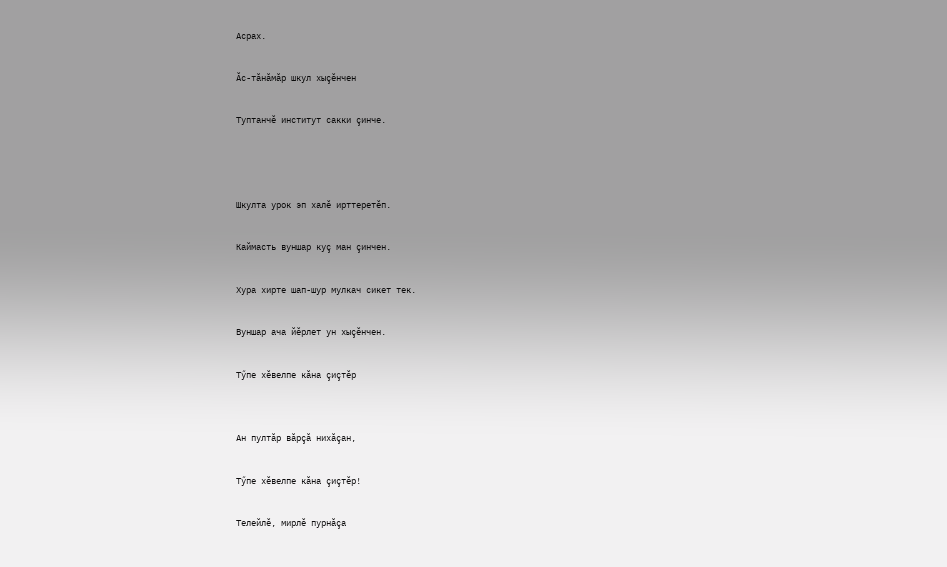Асрах.

Ăс-тăнăмăр шкул хыçĕнчен

Туптанчĕ институт сакки çинче.



Шкулта урок эп халĕ ирттеретĕп.

Каймасть вуншар куç ман çинчен.

Хура хирте шап-шур мулкач сикет тек.

Вуншар ача йĕрлет ун хыçĕнчен.

Тӳпе хĕвелпе кăна çиçтĕр


Ан пултăр вăрçă нихăçан,

Тӳпе хĕвелпе кăна çиçтĕр!

Телейлĕ, мирлĕ пурнăçа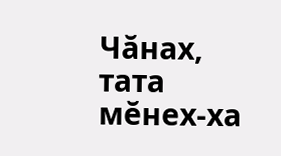Чăнах, тата мĕнех-ха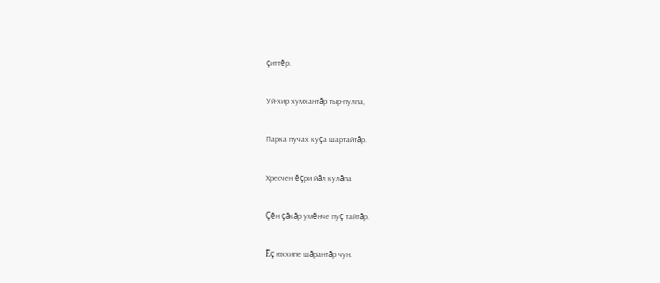çиттĕр.

Уй-хир хумхантăр тыр-пулпа,

Парка пучах куçа шартайтăр.

Хресчен ĕçри йăл кулăпа

Çĕн çăкăр умĕнче пуç тайтăр.

Ĕç юххипе шăрантăр чун.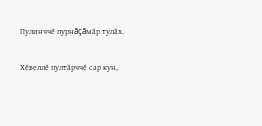Пулинччĕ пурнăçăмăр тулăх.

Хĕвеллĕ пултăрччĕ сар кун,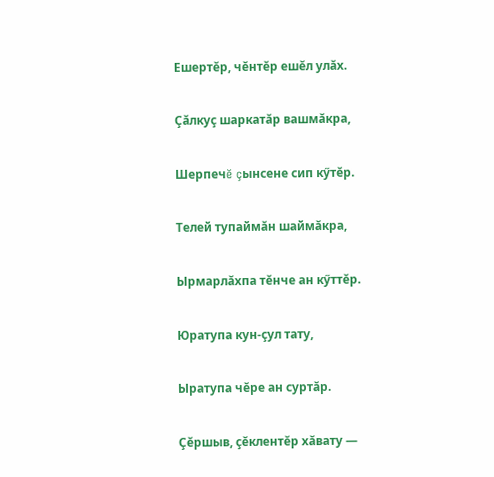Ешертĕр, чĕнтĕр ешĕл улăх.

Çăлкуç шаркатăр вашмăкра,

Шерпечĕ çынсене сип кӳтĕр.

Телей тупаймăн шаймăкра,

Ырмарлăхпа тĕнче ан кӳттĕр.

Юратупа кун-çул тату,

Ыратупа чĕре ан суртăр.

Çĕршыв, çĕклентĕр хăвату —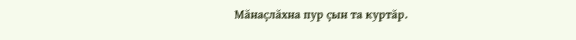Мăнаçлăхна пур çын та куртăр.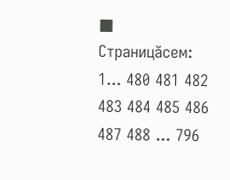■ Страницăсем: 1... 480 481 482 483 484 485 486 487 488 ... 796